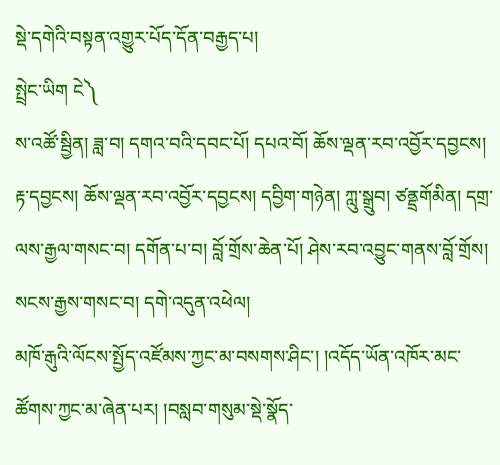སྡེ་དགེའི་བསྟན་འགྱུར་པོད་དོན་བརྒྱད་པ།
སྤྲེང་ཡིག ངེ༽
ས་འཚོ་སྦྱིན། ཟླ་བ། དགའ་བའི་དབང་པོ། དཔའ་བོ། ཆོས་ལྡན་རབ་འབྱོར་དབྱངས། རྟ་དབྱངས། ཆོས་ལྡན་རབ་འབྱོར་དབྱངས། དབྱིག་གཉེན། ཀླུ་སྒྲུབ། ཙནྡྲགོམིན། དགྲ་ལས་རྒྱལ་གསང་བ། དགོན་པ་བ། བློ་གྲོས་ཆེན་པོ། ཤེས་རབ་འབྱུང་གནས་བློ་གྲོས། སངས་རྒྱས་གསང་བ། དགེ་འདུན་འཕེལ།
མཁོ་རྒུའི་ལོངས་སྤྱོད་འཛོམས་ཀྱང་མ་བསགས་ཤིང་། །འདོད་ཡོན་འཁོར་མང་ཚོགས་ཀྱང་མ་ཞེན་པར། །བསླབ་གསུམ་སྡེ་སྣོད་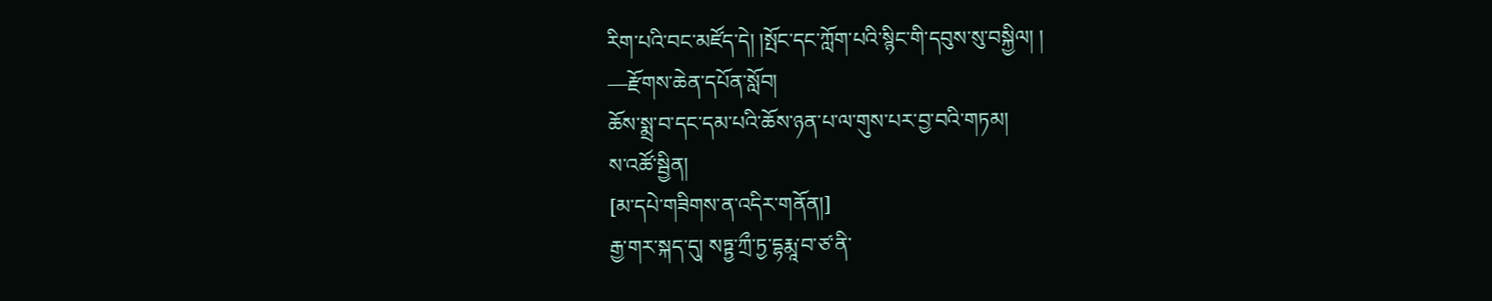རིག་པའི་བང་མཛོད་དེ། །སྤོང་དང་ཀློག་པའི་སྙིང་གི་དབུས་སུ་བསྐྱིལ། །
—རྫོགས་ཆེན་དཔོན་སློབ།
ཆོས་སྨྲ་བ་དང་དམ་པའི་ཆོས་ཉན་པ་ལ་གུས་པར་བྱ་བའི་གཏམ།
ས་འཚོ་སྦྱིན།
[མ་དཔེ་གཟིགས་ན་འདིར་གནོན།]
རྒྱ་གར་སྐད་དུ། སཏྟྱ་ཀྲྀ་ཏྱ་དྷརྨཱ་བ་ཙ་ནི་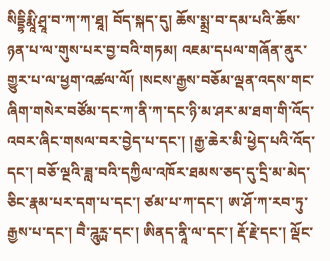སིདྡྷིརྨཱི་ཤྲཱ་བ་ཀ་ཀ་ཐཱ། བོད་སྐད་དུ། ཆོས་སྨྲ་བ་དམ་པའི་ཆོས་ཉན་པ་ལ་གུས་པར་བྱ་བའི་གཏམ། འཇམ་དཔལ་གཞོན་ནུར་གྱུར་པ་ལ་ཕྱག་འཚལ་ལོ། །སངས་རྒྱས་བཅོམ་ལྡན་འདས་གང་ཞིག་གསེར་བཙོམ་དང་ཀ་ནི་ཀ་དང་ཉི་མ་ཤར་མ་ཐག་གི་འོད་འབར་ཞིང་གསལ་བར་བྱེད་པ་དང་། །རྒྱ་ཆེར་མི་ཕྱེད་པའི་འོད་དང་། བཅོ་ལྔའི་ཟླ་བའི་དཀྱིལ་འཁོར་ཐམས་ཅད་དུ་དྲི་མ་མེད་ཅིང་རྣམ་པར་དག་པ་དང་། ཙམ་པ་ཀ་དང་། ཨ་ཤོ་ཀ་རབ་ཏུ་རྒྱས་པ་དང་། བཻ་ཌཱུཪྻ་དང་། ཨིནད་ནཱི་ལ་དང་། རྡོ་རྗེ་དང་། ལྡོང་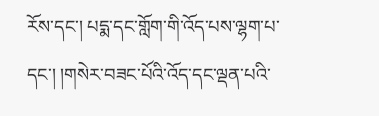རོས་དང་། པདྨ་དང་གློག་གི་འོད་པས་ལྷག་པ་དང་། །གསེར་བཟང་པོའི་འོད་དང་ལྡན་པའི་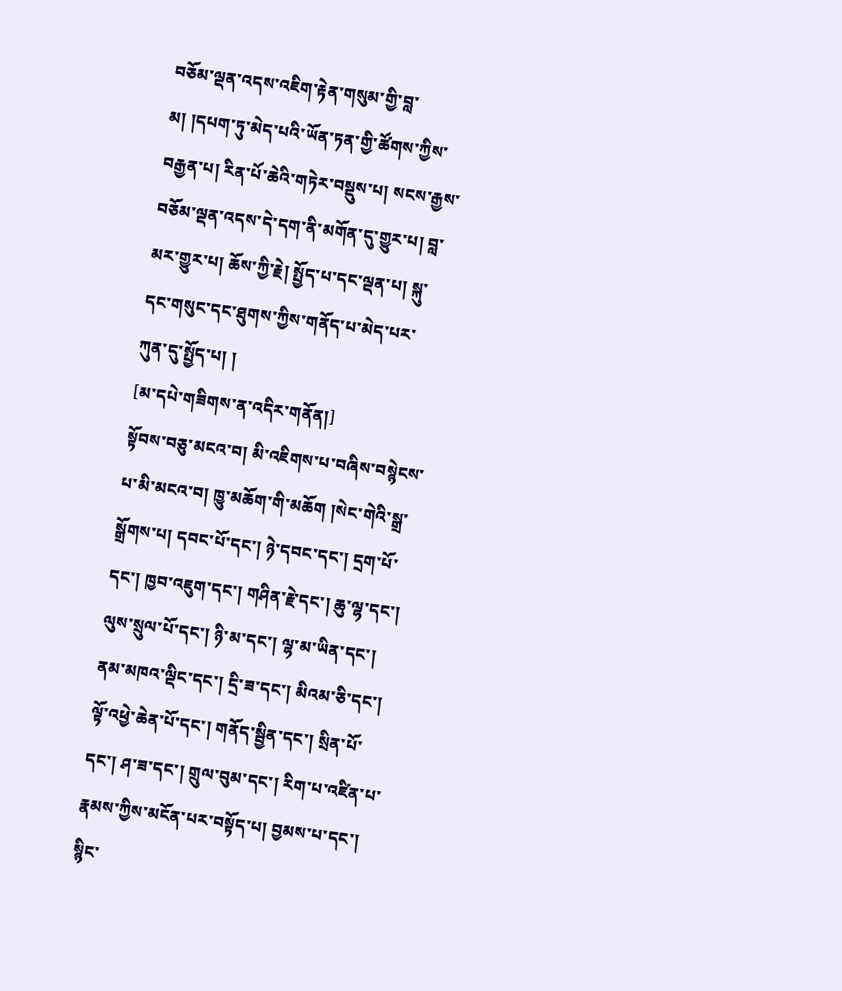བཅོམ་ལྡན་འདས་འཇིག་རྟེན་གསུམ་གྱི་བླ་མ། །དཔག་ཏུ་མེད་པའི་ཡོན་ཏན་གྱི་ཚོགས་ཀྱིས་བརྒྱན་པ། རིན་པོ་ཆེའི་གཏེར་བསྡུས་པ། སངས་རྒྱས་བཅོམ་ལྡན་འདས་དེ་དག་ནི་མགོན་དུ་གྱུར་པ། བླ་མར་གྱུར་པ། ཆོས་ཀྱི་རྗེ། སྤྱོད་པ་དང་ལྡན་པ། སྐུ་དང་གསུང་དང་ཐུགས་ཀྱིས་གནོད་པ་མེད་པར་ཀུན་དུ་སྤྱོད་པ། །
[མ་དཔེ་གཟིགས་ན་འདིར་གནོན།]
སྟོབས་བཅུ་མངའ་བ། མི་འཇིགས་པ་བཞིས་བསྙེངས་པ་མི་མངའ་བ། ཁྱུ་མཆོག་གི་མཆོག །སེང་གེའི་སྒྲ་སྒྲོགས་པ། དབང་པོ་དང་། ཉེ་དབང་དང་། དྲག་པོ་དང་། ཁྱབ་འཇུག་དང་། གཤིན་རྗེ་དང་། ཆུ་ལྷ་དང་། ལུས་སྲུལ་པོ་དང་། ཉི་མ་དང་། ལྷ་མ་ཡིན་དང་། ནམ་མཁའ་ལྡིང་དང་། དྲི་ཟ་དང་། མིའམ་ཅི་དང་། ལྟོ་འཕྱེ་ཆེན་པོ་དང་། གནོད་སྦྱིན་དང་། སྲིན་པོ་དང་། ཤ་ཟ་དང་། གྲུལ་བུམ་དང་། རིག་པ་འཛིན་པ་རྣམས་ཀྱིས་མངོན་པར་བསྟོད་པ། བྱམས་པ་དང་། སྙིང་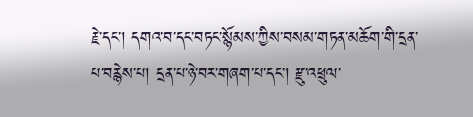རྗེ་དང་། དགའ་བ་དང་བཏང་སྙོམས་ཀྱིས་བསམ་གཏན་མཆོག་གི་དྲན་པ་བརྙེས་པ། དྲན་པ་ཉེ་བར་གཞག་པ་དང་། རྫུ་འཕྲུལ་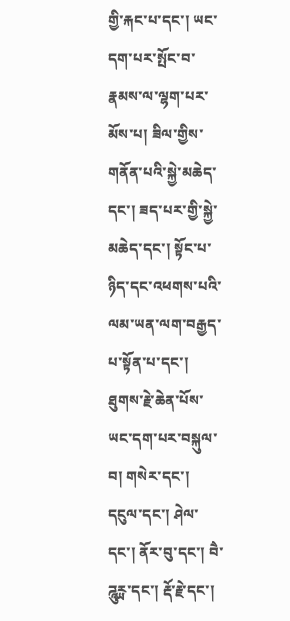གྱི་རྐང་པ་དང་། ཡང་དག་པར་སྤོང་བ་རྣམས་ལ་ལྷག་པར་མོས་པ། ཟིལ་གྱིས་གནོན་པའི་སྐྱེ་མཆེད་དང་། ཟད་པར་གྱི་སྐྱེ་མཆེད་དང་། སྟོང་པ་ཉིད་དང་འཕགས་པའི་ལམ་ཡན་ལག་བརྒྱད་པ་སྟོན་པ་དང་། ཐུགས་རྗེ་ཆེན་པོས་ཡང་དག་པར་བསྐུལ་བ། གསེར་དང་། དངུལ་དང་། ཤེལ་དང་། ནོར་བུ་དང་། བཻ་ཌཱུཪྻ་དང་། རྡོ་རྗེ་དང་།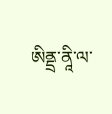ཨིནྡྲ་ནཱི་ལ་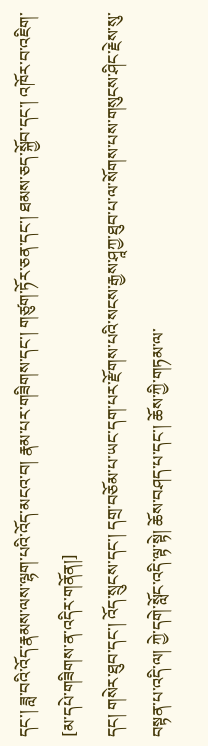དང་། ཟླ་བའི་འོད་རྣམས་ལས་ལྷག་པའི་འོད་མངའ་བ། རྣམ་པར་གཟིགས་དང་། གཙུག་ཏོར་ཅན་དང་། ཐམས་ཅད་སྐྱོབ་དང་། འཁོར་བ་འཇིག་
[མ་དཔེ་གཟིགས་ན་འདིར་གནོན།]
དང། གསེར་ཐུབ་དང་། འོད་སྲུངས་དང་། དགྲ་བཅོམ་པ་ཡང་དག་པར་རྫོགས་པའི་སངས་རྒྱས་ཤཱཀྱ་ཐུབ་པ་ལ་སོགས་པས་གསུངས་ཤིང་རྗེས་སུ་བསྟན་པ་འདི་ལ། ཀྱེ་དགེ་སློང་འདི་ལྟ་སྟེ། ཆོས་བཤད་པ་དང་། ཆོས་ཀྱི་གཏམ་ལ་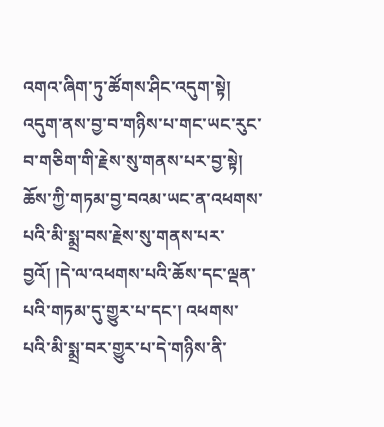འགའ་ཞིག་ཏུ་ཚོགས་ཤིང་འདུག་སྟེ། འདུག་ནས་བྱ་བ་གཉིས་པ་གང་ཡང་རུང་བ་གཅིག་གི་རྗེས་སུ་གནས་པར་བྱ་སྟེ། ཆོས་ཀྱི་གཏམ་བྱ་བའམ་ཡང་ན་འཕགས་པའི་མི་སྨྲ་བས་རྗེས་སུ་གནས་པར་བྱའོ། །དེ་ལ་འཕགས་པའི་ཆོས་དང་ལྡན་པའི་གཏམ་དུ་གྱུར་པ་དང་། འཕགས་པའི་མི་སྨྲ་བར་གྱུར་པ་དེ་གཉིས་ནི་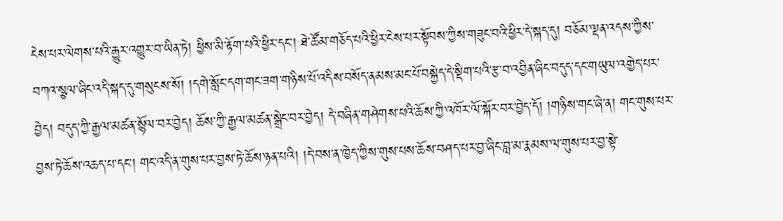ངེས་པར་ལེགས་པའི་རྒྱུར་འགྱུར་བ་ཡིན་ཏེ། ཕྱིས་མི་རྟོག་པའི་ཕྱིར་དང་། ཐེ་ཚོམ་གཅོད་པའི་ཕྱིར་ངེས་པར་སྟོབས་ཀྱིས་གཟུང་བའི་ཕྱིར་དེ་སྐད་དུ། བཅོམ་ལྡན་འདས་ཀྱིས་བཀའ་སྩལ་ཞིང་འདི་སྐད་དུ་གསུངས་སོ། །དགེ་སློང་དག་གང་ཟག་གཉིས་པོ་འདིས་བསོད་ནམས་མང་པོ་བསྐྱེད་དེ་སྡིག་པའི་རྩ་བ་འབྱིན་ཞིང་བདུད་དང་གཡུལ་འགྱེད་པར་བྱེད། བདུད་ཀྱི་རྒྱལ་མཚན་སྙོལ་བར་བྱེད། ཆོས་ཀྱི་རྒྱལ་མཚན་སྒྲེང་བར་བྱེད། དེ་བཞིན་གཤེགས་པའི་ཆོས་ཀྱི་འཁོར་ལོ་སྐོར་བར་བྱེད་དོ། །གཉིས་གང་ཞེ་ན། གང་གུས་པར་བྱས་ཏེ་ཆོས་འཆད་པ་དང་། གང་འདི་ན་གུས་པར་བྱས་ཏེ་ཆོས་ཉན་པའི། །དེ་བས་ན་ཁྱེད་ཀྱིས་གུས་པས་ཆོས་བཤད་པར་བྱ་ཞིང་བླ་མ་རྣམས་ལ་གུས་པར་བྱ་སྟེ་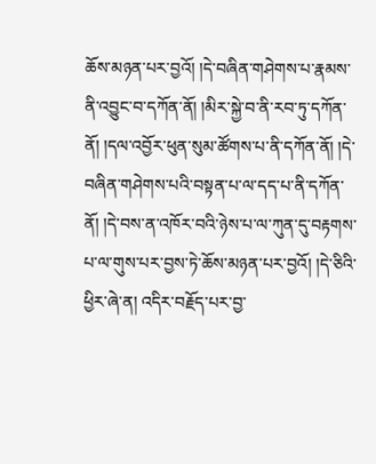ཆོས་མཉན་པར་བྱའོ། །དེ་བཞིན་གཤེགས་པ་རྣམས་ནི་འབྱུང་བ་དཀོན་ནོ། །མིར་སྐྱེ་བ་ནི་རབ་ཏུ་དཀོན་ནོ། །དལ་འབྱོར་ཕུན་སུམ་ཚོགས་པ་ནི་དཀོན་ནོ། །དེ་བཞིན་གཤེགས་པའི་བསྟན་པ་ལ་དད་པ་ནི་དཀོན་ནོ། །དེ་བས་ན་འཁོར་བའི་ཉེས་པ་ལ་ཀུན་དུ་བརྟགས་པ་ལ་གུས་པར་བྱས་ཏེ་ཆོས་མཉན་པར་བྱའོ། །དེ་ཅིའི་ཕྱིར་ཞེ་ན། འདིར་བརྗོད་པར་བྱ་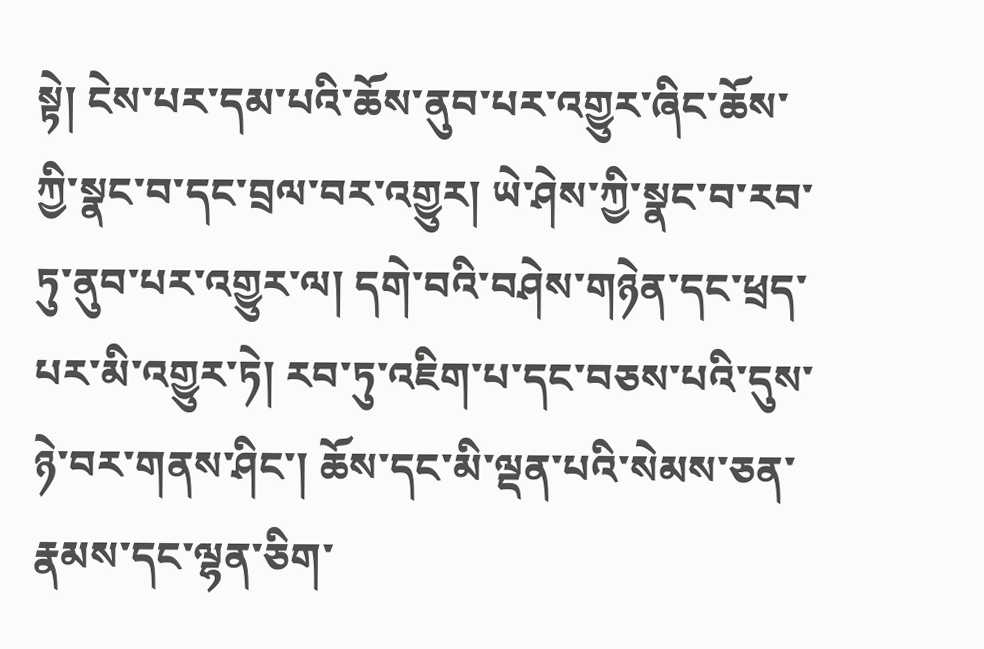སྟེ། ངེས་པར་དམ་པའི་ཆོས་ནུབ་པར་འགྱུར་ཞིང་ཆོས་ཀྱི་སྣང་བ་དང་བྲལ་བར་འགྱུར། ཡེ་ཤེས་ཀྱི་སྣང་བ་རབ་ཏུ་ནུབ་པར་འགྱུར་ལ། དགེ་བའི་བཤེས་གཉེན་དང་ཕྲད་པར་མི་འགྱུར་ཏེ། རབ་ཏུ་འཇིག་པ་དང་བཅས་པའི་དུས་ཉེ་བར་གནས་ཤིང་། ཆོས་དང་མི་ལྡན་པའི་སེམས་ཅན་རྣམས་དང་ལྷན་ཅིག་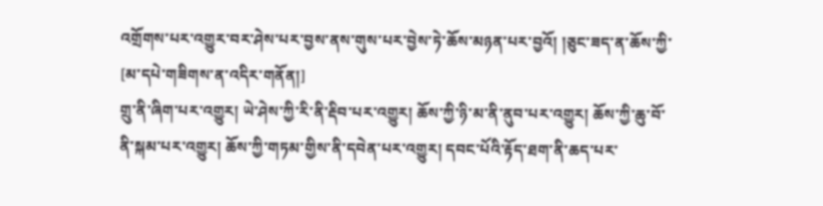འགྲོགས་པར་འགྱུར་བར་ཤེས་པར་བྱས་ནས་གུས་པར་བྱེས་ཏེ་ཆོས་མཉན་པར་བྱའོ། །ཅུང་ཟད་ན་ཆོས་ཀྱི་
[མ་དཔེ་གཟིགས་ན་འདིར་གནོན།]
གྲུ་ནི་ཞིག་པར་འགྱུར། ཡེ་ཤེས་ཀྱི་རི་ནི་རྡིབ་པར་འགྱུར། ཆོས་ཀྱི་ཉི་མ་ནི་ནུབ་པར་འགྱུར། ཆོས་ཀྱི་ཆུ་བོ་ནི་སྐམ་པར་འགྱུར། ཆོས་ཀྱི་གཏམ་གྱིས་ནི་དབེན་པར་འགྱུར། དབང་པོའི་རྟོད་ཐག་ནི་ཆད་པར་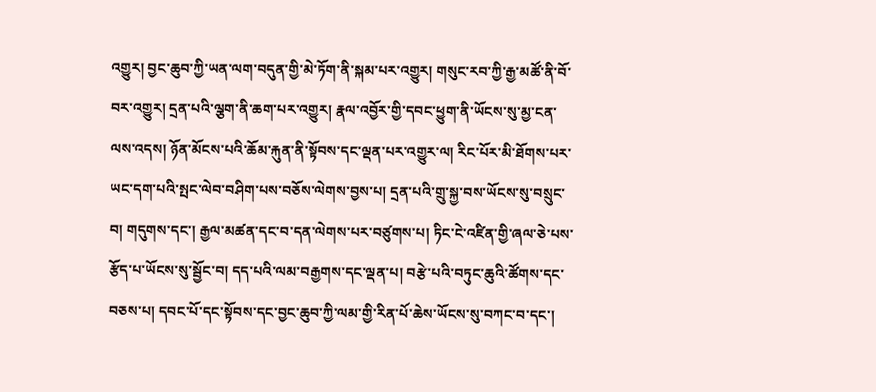འགྱུར། བྱང་ཆུབ་ཀྱི་ཡན་ལག་བདུན་གྱི་མེ་ཏོག་ནི་སྐམ་པར་འགྱུར། གསུང་རབ་ཀྱི་རྒྱ་མཚོ་ནི་བོ་བར་འགྱུར། དྲན་པའི་ལྕག་ནི་ཆག་པར་འགྱུར། རྣལ་འབྱོར་གྱི་དབང་ཕྱུག་ནི་ཡོངས་སུ་མྱ་ངན་ལས་འདས། ཉོན་མོངས་པའི་ཆོམ་རྐུན་ནི་སྟོབས་དང་ལྡན་པར་འགྱུར་ལ། རིང་པོར་མི་ཐོགས་པར་ཡང་དག་པའི་སྤང་ལེབ་བཤིག་པས་བཅོས་ལེགས་བྱས་པ། དྲན་པའི་གྲུ་སྐྱ་བས་ཡོངས་སུ་བསྲུང་བ། གདུགས་དང་། རྒྱལ་མཚན་དང་བ་དན་ལེགས་པར་བཙུགས་པ། ཏིང་ངེ་འཛིན་གྱི་ཞལ་ཅེ་པས་རྩོད་པ་ཡོངས་སུ་སྦྱོང་བ། དད་པའི་ལམ་བརྒྱགས་དང་ལྡན་པ། བརྩེ་པའི་བཏུང་ཆུའི་ཚོགས་དང་བཅས་པ། དབང་པོ་དང་སྟོབས་དང་བྱང་ཆུབ་ཀྱི་ལམ་གྱི་རིན་པོ་ཆེས་ཡོངས་སུ་བཀང་བ་དང་།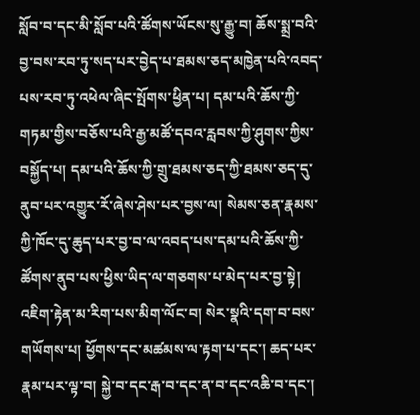སློབ་བ་དང་མི་སློབ་པའི་ཚོགས་ཡོངས་སུ་རྒྱུ་བ། ཆོས་སྨྲ་བའི་བྱ་བས་རབ་ཏུ་སད་པར་བྱེད་པ་ཐམས་ཅད་མཁྱེན་པའི་འབད་པས་རབ་ཏུ་འཕེལ་ཞིང་སྤོགས་ཕྱིན་པ། དམ་པའི་ཆོས་ཀྱི་གཏམ་གྱིས་བཅོས་པའི་རྒྱ་མཚོ་དབའ་རླབས་ཀྱི་ཤུགས་ཀྱིས་བསྐྱོད་པ། དམ་པའི་ཆོས་ཀྱི་གྲུ་ཐམས་ཅད་ཀྱི་ཐམས་ཅད་དུ་ནུབ་པར་འགྱུར་རོ་ཞེས་ཤེས་པར་བྱས་ལ། སེམས་ཅན་རྣམས་ཀྱི་ཁོང་དུ་ཆུད་པར་བྱ་བ་ལ་འབད་པས་དམ་པའི་ཆོས་ཀྱི་ཚོགས་ནུབ་པས་ཕྱིས་ཡིད་ལ་གཅགས་པ་མེད་པར་བྱ་སྟེ། འཇིག་རྟེན་མ་རིག་པས་མིག་ལོང་བ། སེར་སྣའི་དག་བ་བས་གཡོགས་པ། ཕྱོགས་དང་མཚམས་ལ་རྟག་པ་དང་། ཆད་པར་རྣམ་པར་ལྟ་བ། སྐྱེ་བ་དང་རྒ་བ་དང་ན་བ་དང་འཆི་བ་དང་།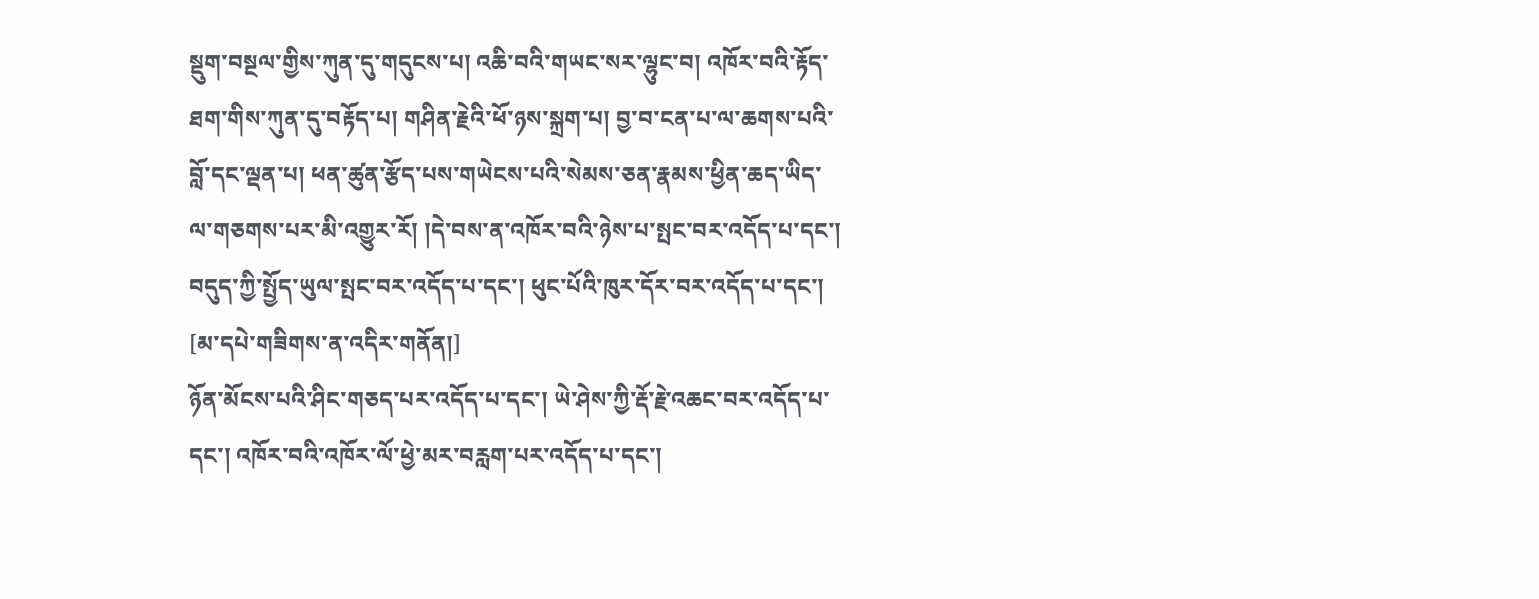སྡུག་བསྔལ་གྱིས་ཀུན་དུ་གདུངས་པ། འཆི་བའི་གཡང་སར་ལྷུང་བ། འཁོར་བའི་རྟོད་ཐག་གིས་ཀུན་དུ་བརྟོད་པ། གཤིན་རྗེའི་ཕོ་ཉས་སྐྲག་པ། བྱ་བ་ངན་པ་ལ་ཆགས་པའི་བློ་དང་ལྡན་པ། ཕན་ཚུན་རྩོད་པས་གཡེངས་པའི་སེམས་ཅན་རྣམས་ཕྱིན་ཆད་ཡིད་ལ་གཅགས་པར་མི་འགྱུར་རོ། །དེ་བས་ན་འཁོར་བའི་ཉེས་པ་སྤང་བར་འདོད་པ་དང་། བདུད་ཀྱི་སྤྱོད་ཡུལ་སྤང་བར་འདོད་པ་དང་། ཕུང་པོའི་ཁུར་དོར་བར་འདོད་པ་དང་།
[མ་དཔེ་གཟིགས་ན་འདིར་གནོན།]
ཉོན་མོངས་པའི་ཤིང་གཅད་པར་འདོད་པ་དང་། ཡེ་ཤེས་ཀྱི་རྡོ་རྗེ་འཆང་བར་འདོད་པ་དང་། འཁོར་བའི་འཁོར་ལོ་ཕྱེ་མར་བརླག་པར་འདོད་པ་དང་།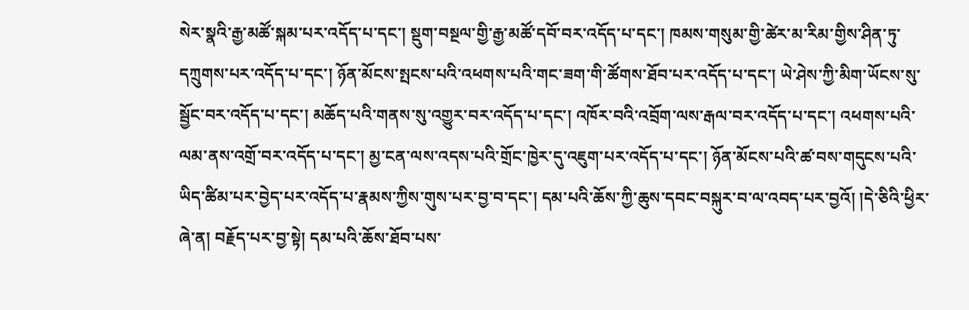སེར་སྣའི་རྒྱ་མཚོ་སྐམ་པར་འདོད་པ་དང་། སྡུག་བསྔལ་གྱི་རྒྱ་མཚོ་དབོ་བར་འདོད་པ་དང་། ཁམས་གསུམ་གྱི་ཚེར་མ་རིམ་གྱིས་ཤིན་ཏུ་དཀྲུགས་པར་འདོད་པ་དང་། ཉོན་མོངས་སྤངས་པའི་འཕགས་པའི་གང་ཟག་གི་ཚོགས་ཐོབ་པར་འདོད་པ་དང་། ཡེ་ཤེས་ཀྱི་མིག་ཡོངས་སུ་སྦྱོང་བར་འདོད་པ་དང་། མཆོད་པའི་གནས་སུ་འགྱུར་བར་འདོད་པ་དང་། འཁོར་བའི་འབྲོག་ལས་རྒལ་བར་འདོད་པ་དང་། འཕགས་པའི་ལམ་ནས་འགྲོ་བར་འདོད་པ་དང་། མྱ་ངན་ལས་འདས་པའི་གྲོང་ཁྱེར་དུ་འཇུག་པར་འདོད་པ་དང་། ཉོན་མོངས་པའི་ཚ་བས་གདུངས་པའི་ཡིད་ཚིམ་པར་བྱེད་པར་འདོད་པ་རྣམས་ཀྱིས་གུས་པར་བྱ་བ་དང་། དམ་པའི་ཆོས་ཀྱི་ཆུས་དབང་བསྐུར་བ་ལ་འབད་པར་བྱའོ། །དེ་ཅིའི་ཕྱིར་ཞེ་ན། བརྗོད་པར་བྱ་སྟེ། དམ་པའི་ཆོས་ཐོབ་པས་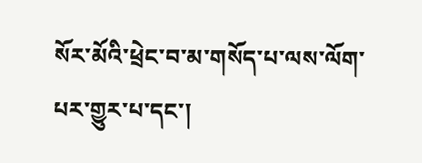སོར་མོའི་ཕྲེང་བ་མ་གསོད་པ་ལས་ལོག་པར་གྱུར་པ་དང་།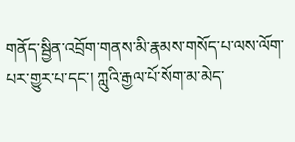གནོད་སྦྱིན་འབྲོག་གནས་མི་རྣམས་གསོད་པ་ལས་ལོག་པར་གྱུར་པ་དང་། ཀླུའི་རྒྱལ་པོ་སོག་མ་མེད་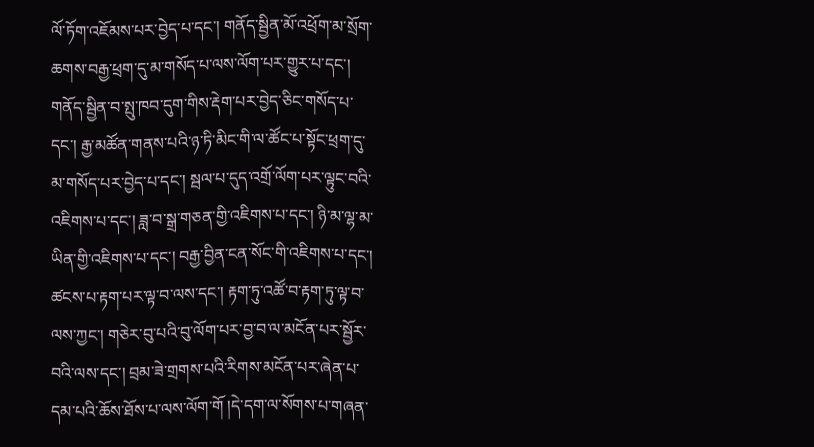ལོ་ཏོག་འཇོམས་པར་བྱེད་པ་དང་། གནོད་སྦྱིན་མོ་འཕྲོག་མ་སྲོག་ཆགས་བརྒྱ་ཕྲག་དུ་མ་གསོད་པ་ལས་ལོག་པར་གྱུར་པ་དང་། གནོད་སྦྱིན་བ་སྤུ་ཁབ་དུག་གིས་རྡེག་པར་བྱེད་ཅིང་གསོད་པ་དང་། རྒྱ་མཚོན་གནས་པའི་ཉ་ཏི་མིང་གི་ལ་ཚོང་པ་སྟོང་ཕྲག་དུ་མ་གསོད་པར་བྱེད་པ་དང་། སྦལ་པ་དུད་འགྲོ་ལོག་པར་ལྟུང་བའི་འཇིགས་པ་དང་། ཟླ་བ་སྒྲ་གཅན་གྱི་འཇིགས་པ་དང་། ཉི་མ་ལྷ་མ་ཡིན་གྱི་འཇིགས་པ་དང་། བརྒྱ་བྱིན་ངན་སོང་གི་འཇིགས་པ་དང་། ཚངས་པ་རྟག་པར་ལྟ་བ་ལས་དང་། རྟག་ཏུ་འཚོ་བ་རྟག་ཏུ་ལྟ་བ་ལས་ཀྱང་། གཅེར་བུ་པའི་བུ་ལོག་པར་བྱ་བ་ལ་མངོན་པར་སྦྱོར་བའི་ལས་དང་། བྲམ་ཟེ་གྲགས་པའི་རིགས་མངོན་པར་ཞེན་པ་དམ་པའི་ཆོས་ཐོས་པ་ལས་ལོག་གོ །དེ་དག་ལ་སོགས་པ་གཞན་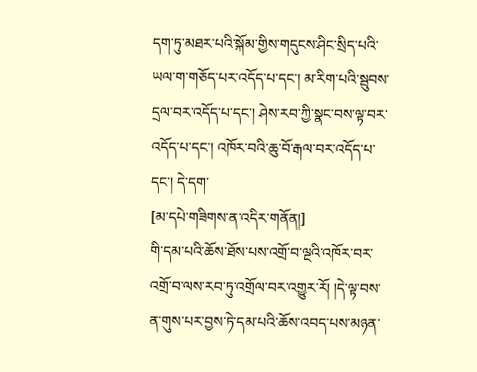དག་ཏུ་མཐར་པའི་སྐོམ་གྱིས་གདུངས་ཤིང་སྲིད་པའི་ཡལ་ག་གཅོད་པར་འདོད་པ་དང་། མ་རིག་པའི་སྦུབས་དྲལ་བར་འདོད་པ་དང་། ཤེས་རབ་ཀྱི་སྣང་བས་ལྟ་བར་འདོད་པ་དང་། འཁོར་བའི་ཆུ་བོ་རྒལ་བར་འདོད་པ་དང་། དེ་དག་
[མ་དཔེ་གཟིགས་ན་འདིར་གནོན།]
གི་དམ་པའི་ཆོས་ཐོས་པས་འགྲོ་བ་ལྔའི་འཁོར་བར་འགྲོ་བ་ལས་རབ་ཏུ་འགྲོལ་བར་འགྱུར་རོ། །དེ་ལྟ་བས་ན་གུས་པར་བྱས་ཏེ་དམ་པའི་ཆོས་འབད་པས་མཉན་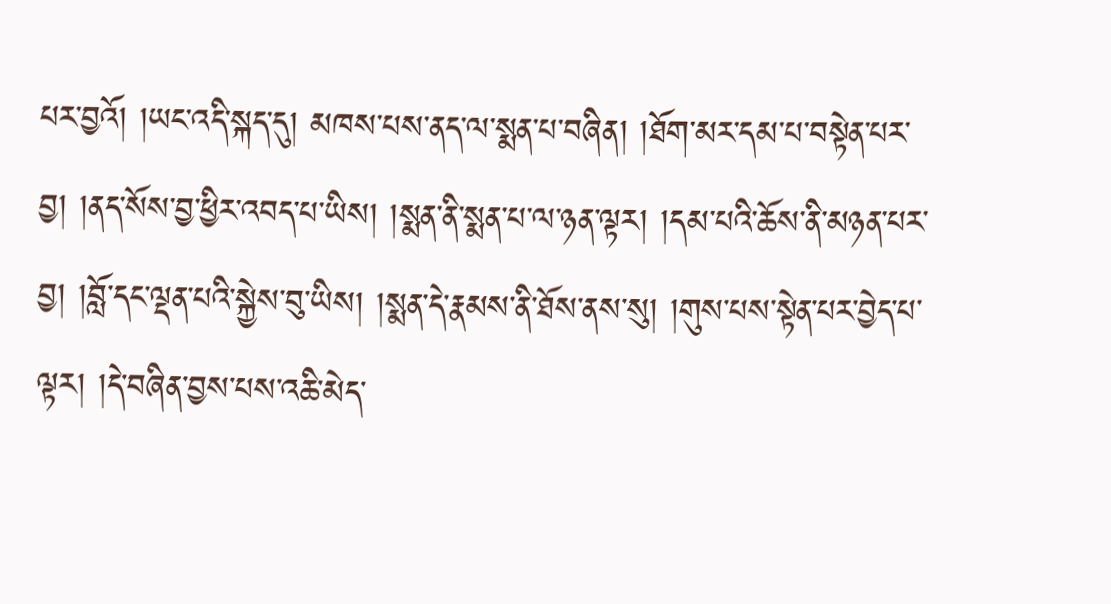པར་བྱའོ། །ཡང་འདི་སྐད་དུ། མཁས་པས་ནད་ལ་སྨན་པ་བཞིན། །ཐོག་མར་དམ་པ་བསྟེན་པར་བྱ། །ནད་སོས་བྱ་ཕྱིར་འབད་པ་ཡིས། །སྨན་ནི་སྨན་པ་ལ་ཉན་ལྟར། །དམ་པའི་ཆོས་ནི་མཉན་པར་བྱ། །བློ་དང་ལྡན་པའི་སྐྱེས་བུ་ཡིས། །སྨན་དེ་རྣམས་ནི་ཐོས་ནས་སུ། །གུས་པས་སྟེན་པར་བྱེད་པ་ལྟར། །དེ་བཞིན་བྱས་པས་འཆི་མེད་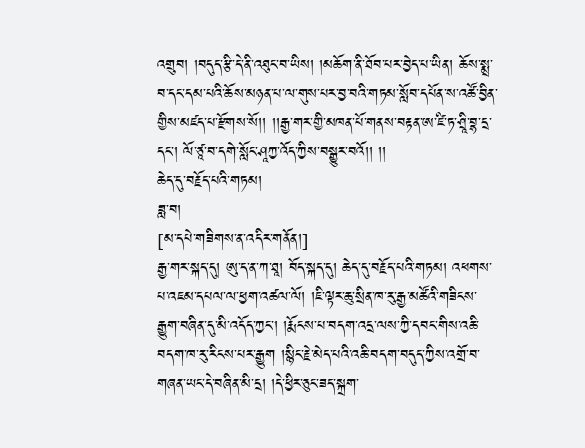འགྲུབ། །བདུད་རྩི་དེ་ནི་འཐུང་བ་ཡིས། །མཆོག་ནི་ཐོབ་པར་བྱེད་པ་ཡིན། ཆོས་སྨྲ་བ་དང་དམ་པའི་ཆོས་མཉན་པ་ལ་གུས་པར་བྱ་བའི་གཏམ་སློབ་དཔོན་ས་འཚོ་བྱིན་གྱིས་མཛད་པ་རྫོགས་སོ།། །།རྒྱ་གར་གྱི་མཁན་པོ་གནས་བརྟན་ཨ་ཛི་ཏ་ཤྲཱི་བྷ་དྲ་དང་། ལོ་ཙཱ་བ་དགེ་སློང་ཤཱཀྱ་འོད་ཀྱིས་བསྒྱུར་བའོ།། །།
ཆེད་དུ་བརྗོད་པའི་གཏམ།
ཟླ་བ།
[མ་དཔེ་གཟིགས་ན་འདིར་གནོན།]
རྒྱ་གར་སྐད་དུ། ཨུ་ད་ན་ཀ་ཐཱ། བོད་སྐད་དུ། ཆེད་དུ་བརྗོད་པའི་གཏམ། འཕགས་པ་འཇམ་དཔལ་ལ་ཕྱག་འཚལ་ལོ། །ཇི་ལྟར་ཆུ་སྲིན་ཁ་རུ་རྒྱ་མཚོའི་གཟིངས་རྒྱུག་བཞིན་དུ་མི་འདོད་ཀྱང་། །རྨོངས་པ་བདག་འདྲ་ལས་ཀྱི་དབང་གིས་འཆི་བདག་ཁ་རུ་རིངས་པར་རྒྱུག །སྙིང་རྗེ་མེད་པའི་འཆི་བདག་བདུད་ཀྱིས་འགྲོ་བ་གཞན་ཡང་དེ་བཞིན་མི་དྲ། །དེ་ཕྱིར་ཅུང་ཟད་སྐྲག་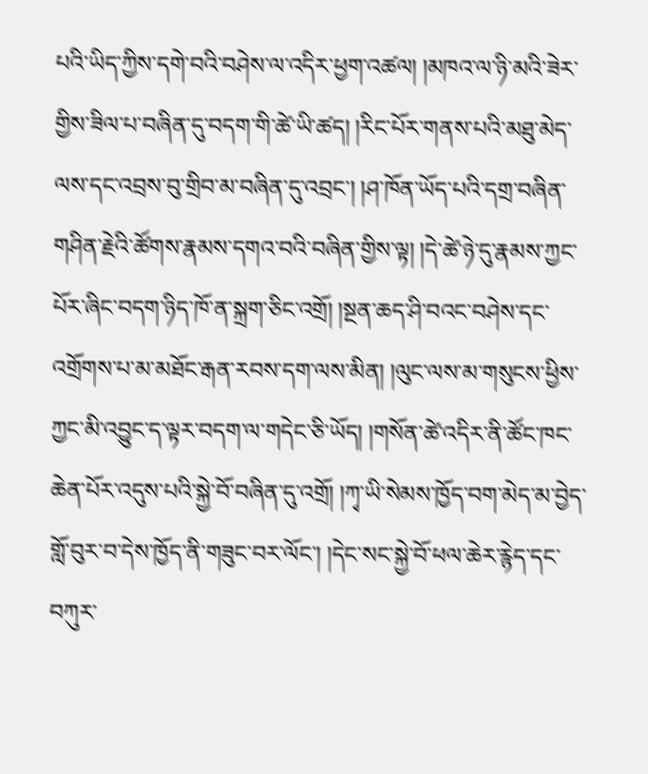པའི་ཡིད་ཀྱིས་དགེ་བའི་བཤེས་ལ་འདིར་ཕྱག་འཚལ། །མཁའ་ལ་ཉི་མའི་ཟེར་གྱིས་ཟིལ་པ་བཞིན་དུ་བདག་གི་ཚེ་ཡི་ཚད། །རིང་པོར་གནས་པའི་མཐུ་མེད་ལས་དང་འབྲས་བུ་གྲིབ་མ་བཞིན་དུ་འབྲང་། །ཤ་ཁོན་ཡོད་པའི་དགྲ་བཞིན་གཤིན་རྗེའི་ཚོགས་རྣམས་དགའ་བའི་བཞིན་གྱིས་ལྟ། །དེ་ཚེ་ཉེ་དུ་རྣམས་ཀྱང་པོར་ཞིང་བདག་ཉིད་ཁོ་ན་སྐྲག་ཅིང་འགྲོ། །སྔན་ཆད་ཤི་བའང་བཤེས་དང་འགྲོགས་པ་མ་མཐོང་རྒན་རབས་དག་ལས་མིན། །ལུང་ལས་མ་གསུངས་ཕྱིས་ཀྱང་མི་འབྱུང་ད་ལྟར་བདག་ལ་གདེང་ཅི་ཡོད། །གསོན་ཚེ་འདིར་ནི་ཚོང་ཁང་ཆེན་པོར་འདུས་པའི་སྐྱེ་བོ་བཞིན་དུ་འགྲོ། །ཀྭ་ཡི་སེམས་ཁྱོད་བག་མེད་མ་བྱེད་གློ་བུར་བ་དེས་ཁྱོད་ནི་གཟུང་བར་ལོང་། །དེང་སང་སྐྱེ་བོ་ཕལ་ཆེར་རྙེད་དང་བཀུར་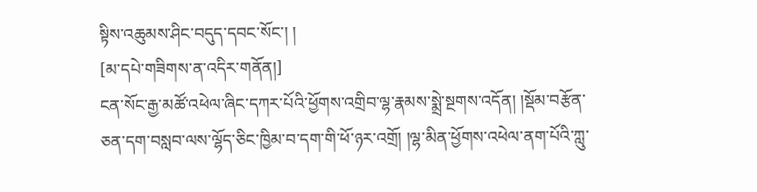སྟིས་འཆུམས་ཤིང་བདུད་དབང་སོང་། །
[མ་དཔེ་གཟིགས་ན་འདིར་གནོན།]
ངན་སོང་རྒྱ་མཚོ་འཕེལ་ཞིང་དཀར་པོའི་ཕྱོགས་འགྲིབ་ལྷ་རྣམས་སྨྲེ་སྔགས་འདོན། །སྡོམ་བརྩོན་ཅན་དག་བསླབ་ལས་ལྷོད་ཅིང་ཁྱིམ་བ་དག་གི་ཕོ་ཉར་འགྲོ། །ལྷ་མིན་ཕྱོགས་འཕེལ་ནག་པོའི་ཀླུ་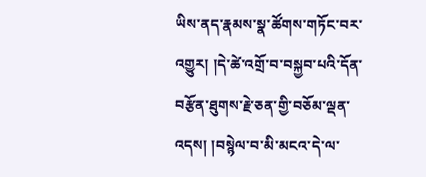ཡིས་ནད་རྣམས་སྣ་ཚོགས་གཏོང་བར་འགྱུར། །དེ་ཚེ་འགྲོ་བ་བསྐྱབ་པའི་དོན་བརྩོན་ཐུགས་རྗེ་ཅན་གྱི་བཅོམ་ལྡན་འདས། །བསྙེལ་བ་མི་མངའ་དེ་ལ་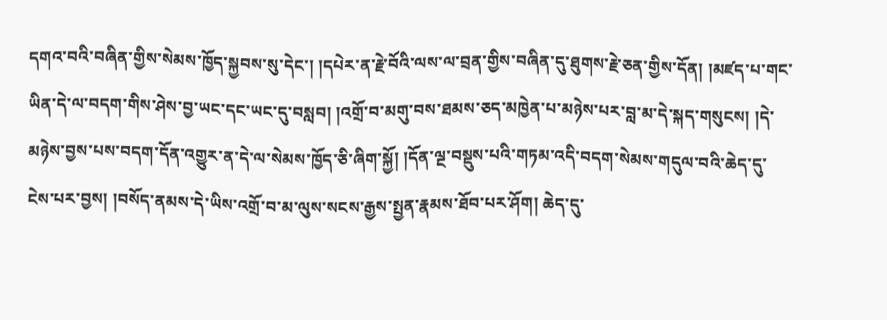དགའ་བའི་བཞིན་གྱིས་སེམས་ཁྱོད་སྐྱབས་སུ་དེང་། །དཔེར་ན་རྗེ་བོའི་ལས་ལ་བྲན་གྱིས་བཞིན་དུ་ཐུགས་རྗེ་ཅན་གྱིས་དོན། །མཛད་པ་གང་ཡིན་དེ་ལ་བདག་གིས་ཤེས་བྱ་ཡང་དང་ཡང་དུ་བསླབ། །འགྲོ་བ་མགུ་བས་ཐམས་ཅད་མཁྱེན་པ་མཉེས་པར་བླ་མ་དེ་སྐད་གསུངས། །དེ་མཉེས་བྱས་པས་བདག་དོན་འགྱུར་ན་དེ་ལ་སེམས་ཁྱོད་ཅི་ཞིག་སྐྱོ། །དོན་ལྔ་བསྡུས་པའི་གཏམ་འདི་བདག་སེམས་གདུལ་བའི་ཆེད་དུ་ངེས་པར་བྱས། །བསོད་ནམས་དེ་ཡིས་འགྲོ་བ་མ་ལུས་སངས་རྒྱས་སྤྱན་རྣམས་ཐོབ་པར་ཤོག། ཆེད་དུ་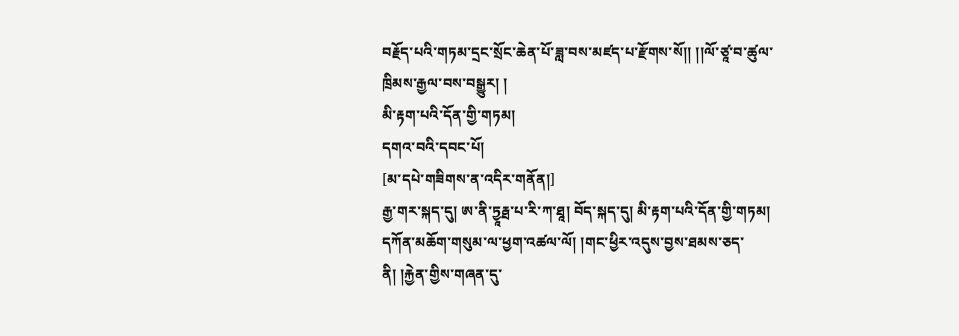བརྗོད་པའི་གཏམ་དྲང་སྲོང་ཆེན་པོ་ཟླ་བས་མཛད་པ་རྫོགས་སོ།། །།ལོ་ཙཱ་བ་ཚུལ་ཁྲིམས་རྒྱལ་བས་བསྒྱུར། །
མི་རྟག་པའི་དོན་གྱི་གཏམ།
དགའ་བའི་དབང་པོ།
[མ་དཔེ་གཟིགས་ན་འདིར་གནོན།]
རྒྱ་གར་སྐད་དུ། ཨ་ནི་ཏྱཱརྠ་པ་རི་ཀ་ཐཱ། བོད་སྐད་དུ། མི་རྟག་པའི་དོན་གྱི་གཏམ། དཀོན་མཆོག་གསུམ་ལ་ཕྱག་འཚལ་ལོ། །གང་ཕྱིར་འདུས་བྱས་ཐམས་ཅད་ནི། །རྐྱེན་གྱིས་གཞན་དུ་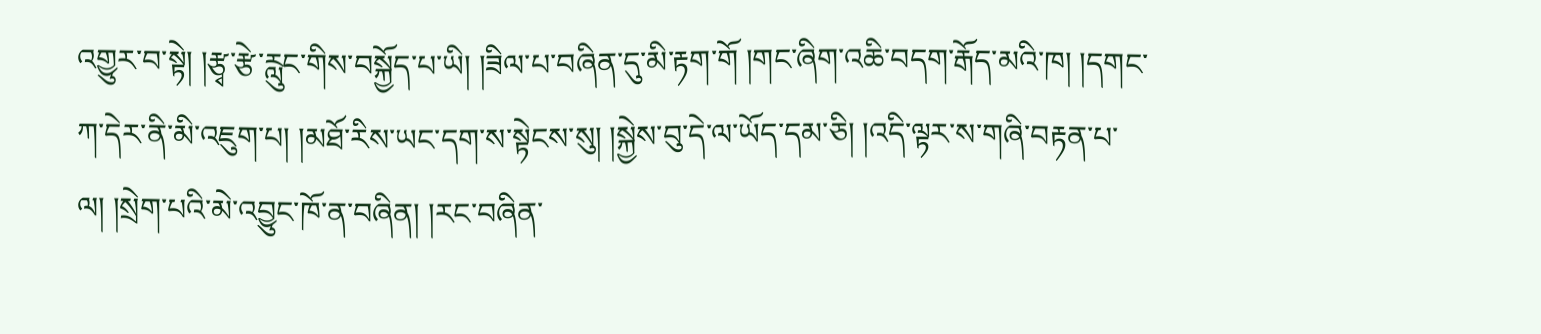འགྱུར་བ་སྟེ། །རྩྭ་རྩེ་རླུང་གིས་བསྐྱོད་པ་ཡི། །ཟིལ་པ་བཞིན་དུ་མི་རྟག་གོ །གང་ཞིག་འཆི་བདག་རྒོད་མའི་ཁ། །དགང་ཀ་དེར་ནི་མི་འཇུག་པ། །མཐོ་རིས་ཡང་དག་ས་སྟེངས་སུ། །སྐྱེས་བུ་དེ་ལ་ཡོད་དམ་ཅི། །འདི་ལྟར་ས་གཞི་བརྟན་པ་ལ། །སྲེག་པའི་མེ་འབྱུང་ཁོ་ན་བཞིན། །རང་བཞིན་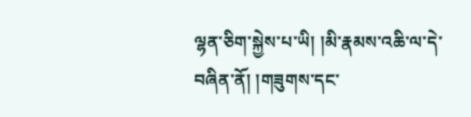ལྷན་ཅིག་སྐྱེས་པ་ཡི། །མི་རྣམས་འཆི་ལ་དེ་བཞིན་ནོ། །གཟུགས་དང་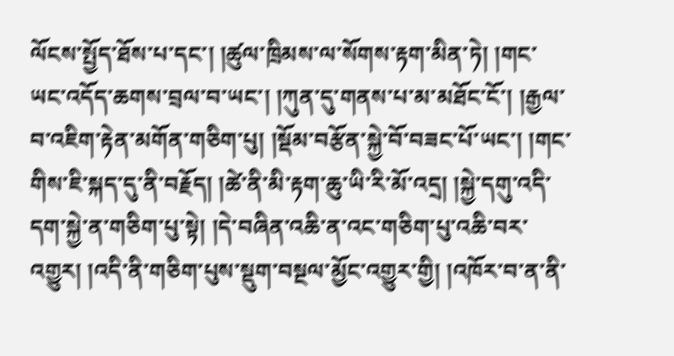ལོངས་སྤྱོད་ཐོས་པ་དང་། །ཚུལ་ཁྲིམས་ལ་སོགས་རྟག་མིན་ཏེ། །གང་ཡང་འདོད་ཆགས་བྲལ་བ་ཡང་། །ཀུན་དུ་གནས་པ་མ་མཐོང་ངོ་། །རྒྱལ་བ་འཇིག་རྟེན་མགོན་གཅིག་པུ། །སྡོམ་བརྩོན་སྐྱེ་བོ་བཟང་པོ་ཡང་། །གང་གིས་ཇི་སྐད་དུ་ནི་བརྗོད། །ཚེ་ནི་མི་རྟག་ཆུ་ཡི་རི་མོ་འདྲ། །སྐྱེ་དགུ་འདི་དག་སྐྱེ་ན་གཅིག་པུ་སྟེ། །དེ་བཞིན་འཆི་ན་འང་གཅིག་པུ་འཆི་བར་འགྱུར། །འདི་ནི་གཅིག་པུས་སྡུག་བསྔལ་མྱོང་འགྱུར་གྱི། །འཁོར་བ་ན་ནི་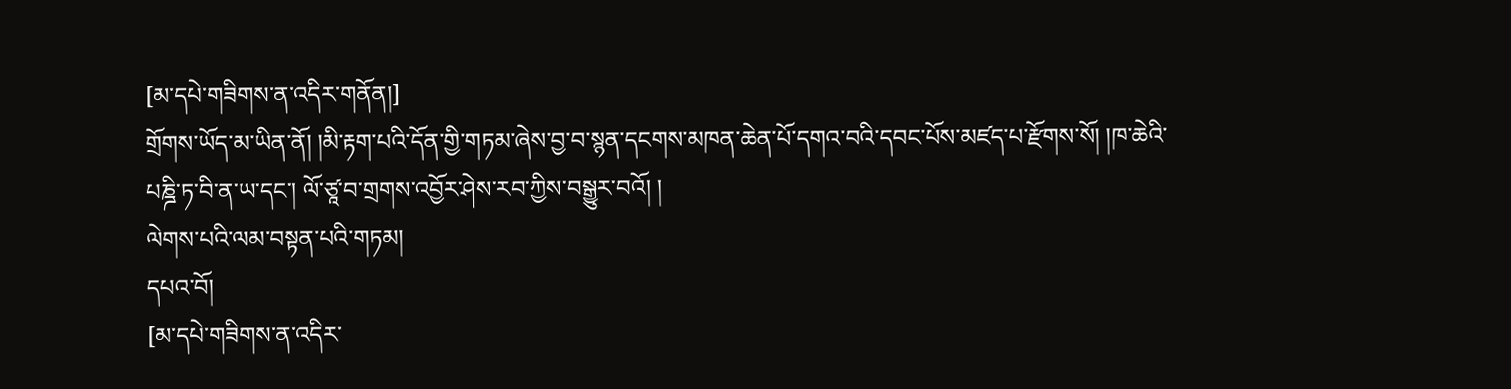[མ་དཔེ་གཟིགས་ན་འདིར་གནོན།]
གྲོགས་ཡོད་མ་ཡིན་ནོ། །མི་རྟག་པའི་དོན་གྱི་གཏམ་ཞེས་བྱ་བ་སྙན་དངགས་མཁན་ཆེན་པོ་དགའ་བའི་དབང་པོས་མཛད་པ་རྫོགས་སོ། །ཁ་ཆེའི་པཎྜི་ཏ་བི་ན་ཡ་དང་། ལོ་ཙཱ་བ་གྲགས་འབྱོར་ཤེས་རབ་ཀྱིས་བསྒྱུར་བའོ། །
ལེགས་པའི་ལམ་བསྟན་པའི་གཏམ།
དཔའ་བོ།
[མ་དཔེ་གཟིགས་ན་འདིར་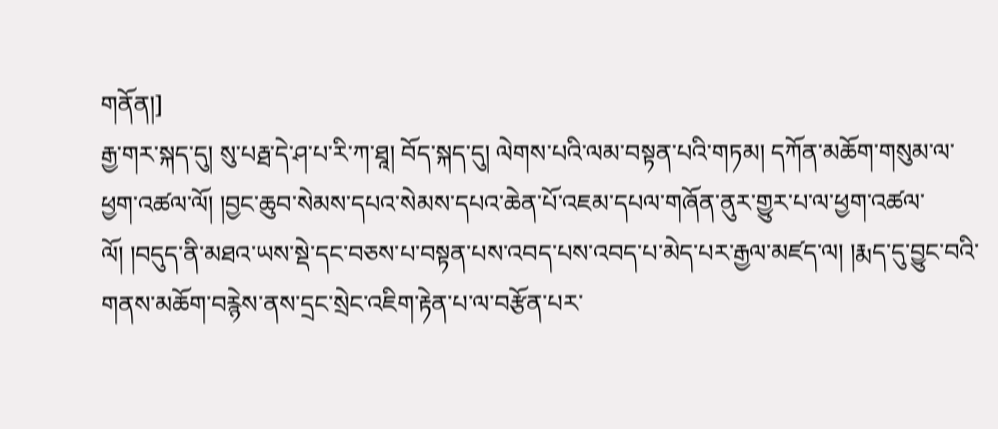གནོན།]
རྒྱ་གར་སྐད་དུ། སུ་པརྠ་དེ་ཤ་པ་རི་ཀ་ཐཱ། བོད་སྐད་དུ། ལེགས་པའི་ལམ་བསྟན་པའི་གཏམ། དཀོན་མཆོག་གསུམ་ལ་ཕྱག་འཚལ་ལོ། །བྱང་ཆུབ་སེམས་དཔའ་སེམས་དཔའ་ཆེན་པོ་འཇམ་དཔལ་གཞོན་ནུར་གྱུར་པ་ལ་ཕྱག་འཚལ་ལོ། །བདུད་ནི་མཐའ་ཡས་སྡེ་དང་བཅས་པ་བསྟན་པས་འབད་པས་འབད་པ་མེད་པར་རྒྱལ་མཛད་ལ། །རྨད་དུ་བྱུང་བའི་གནས་མཆོག་བརྙེས་ནས་དྲང་སྲེང་འཇིག་རྟེན་པ་ལ་བརྩོན་པར་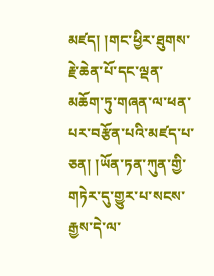མཛད། །གང་ཕྱིར་ཐུགས་རྗེ་ཆེན་པོ་དང་ལྡན་མཆོག་ཏུ་གཞན་ལ་ཕན་པར་བརྩོན་པའི་མཛད་པ་ཅན། །ཡོན་ཏན་ཀུན་གྱི་གཏེར་དུ་གྱུར་པ་སངས་རྒྱས་དེ་ལ་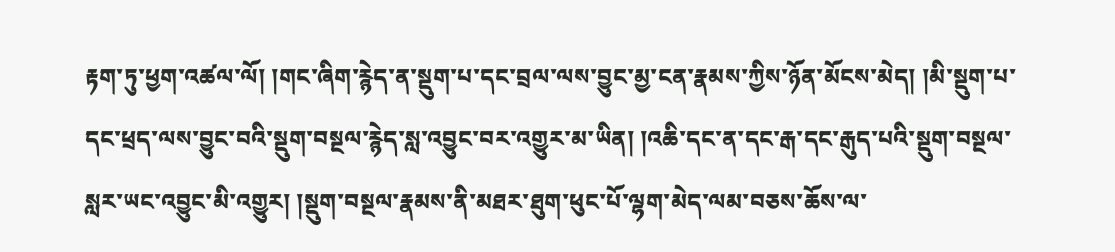རྟག་ཏུ་ཕྱག་འཚལ་ལོ། །གང་ཞིག་རྙེད་ན་སྡུག་པ་དང་བྲལ་ལས་བྱུང་མྱ་ངན་རྣམས་ཀྱིས་ཉོན་མོངས་མེད། །མི་སྡུག་པ་དང་ཕྲད་ལས་བྱུང་བའི་སྡུག་བསྔལ་རྙེད་སླ་འབྱུང་བར་འགྱུར་མ་ཡིན། །འཆི་དང་ན་དང་རྒ་དང་རྒུད་པའི་སྡུག་བསྔལ་སླར་ཡང་འབྱུང་མི་འགྱུར། །སྡུག་བསྔལ་རྣམས་ནི་མཐར་ཐུག་ཕུང་པོ་ལྷག་མེད་ལམ་བཅས་ཆོས་ལ་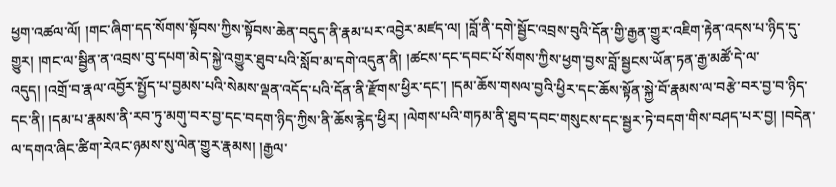ཕྱག་འཚལ་ལོ། །གང་ཞིག་དད་སོགས་སྟོབས་ཀྱིས་སྟོབས་ཆེན་བདུད་ནི་རྣམ་པར་འབྱེར་མཛད་ལ། །བློ་ནི་དགེ་སྦྱོང་འབྲས་བུའི་དོན་གྱི་རྒྱན་གྱུར་འཇིག་རྟེན་འདས་པ་ཉིད་དུ་གྱུར། །གང་ལ་སྦྱིན་ན་འབྲས་བུ་དཔག་མེད་སྐྱེ་འགྱུར་ཐུབ་པའི་སློབ་མ་དགེ་འདུན་ནི། །ཚངས་དང་དབང་པོ་སོགས་ཀྱིས་ཕྱག་བྱས་བློ་སྦྱངས་ཡོན་ཏན་རྒྱ་མཚོ་དེ་ལ་འདུད། །འགྲོ་བ་རྣལ་འབྱོར་སྤྱོད་པ་བྱམས་པའི་སེམས་ལྡན་འདོད་པའི་དོན་ནི་རྫོགས་ཕྱིར་དང་། །དམ་ཆོས་གསལ་བྱའི་ཕྱིར་དང་ཆོས་སྟོན་སྐྱེ་བོ་རྣམས་ལ་བརྩེ་བར་བྱ་བ་ཉིད་དང་ནི། །དམ་པ་རྣམས་ནི་རབ་ཏུ་མགུ་བར་བྱ་དང་བདག་ཉིད་ཀྱིས་ནི་ཆོས་རྙེད་ཕྱིར། །ལེགས་པའི་གཏམ་ནི་ཐུབ་དབང་གསུངས་དང་སྦྱར་ཏེ་བདག་གིས་བཤད་པར་བྱ། །བདེན་ལ་དགའ་ཞིང་ཚིག་རེའང་ཉམས་སུ་ལེན་གྱུར་རྣམས། །རྒྱལ་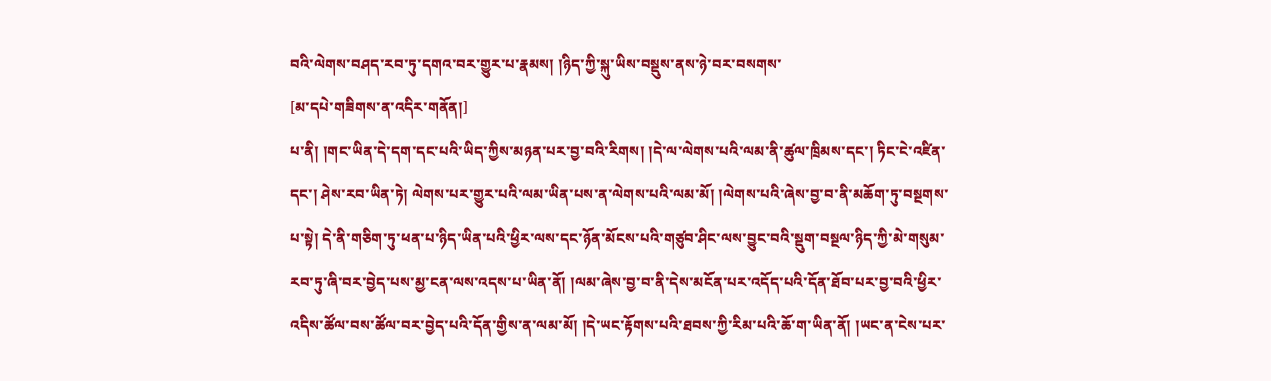བའི་ལེགས་བཤད་རབ་ཏུ་དགའ་བར་གྱུར་པ་རྣམས། །ཉིད་ཀྱི་སྐུ་ཡིས་བསྡུས་ནས་ཉེ་བར་བསགས་
[མ་དཔེ་གཟིགས་ན་འདིར་གནོན།]
པ་ནི། །གང་ཡིན་དེ་དག་དང་པའི་ཡིད་ཀྱིས་མཉན་པར་བྱ་བའི་རིགས། །དེ་ལ་ལེགས་པའི་ལམ་ནི་ཚུལ་ཁྲིམས་དང་། ཏིང་ངེ་འཛིན་དང་། ཤེས་རབ་ཡིན་ཏེ། ལེགས་པར་གྱུར་པའི་ལམ་ཡིན་པས་ན་ལེགས་པའི་ལམ་མོ། །ལེགས་པའི་ཞེས་བྱ་བ་ནི་མཆོག་ཏུ་བསྔགས་པ་སྟེ། དེ་ནི་གཅིག་ཏུ་ཕན་པ་ཉིད་ཡིན་པའི་ཕྱིར་ལས་དང་ཉོན་མོངས་པའི་གཙུབ་ཤིང་ལས་བྱུང་བའི་སྡུག་བསྔལ་ཉིད་ཀྱི་མེ་གསུམ་རབ་ཏུ་ཞི་བར་བྱེད་པས་མྱ་ངན་ལས་འདས་པ་ཡིན་ནོ། །ལམ་ཞེས་བྱ་བ་ནི་དེས་མངོན་པར་འདོད་པའི་དོན་ཐོབ་པར་བྱ་བའི་ཕྱིར་འདིས་ཚོལ་བས་ཚོལ་བར་བྱེད་པའི་དོན་གྱིས་ན་ལམ་མོ། །དེ་ཡང་རྟོགས་པའི་ཐབས་ཀྱི་རིམ་པའི་ཆོ་ག་ཡིན་ནོ། །ཡང་ན་ངེས་པར་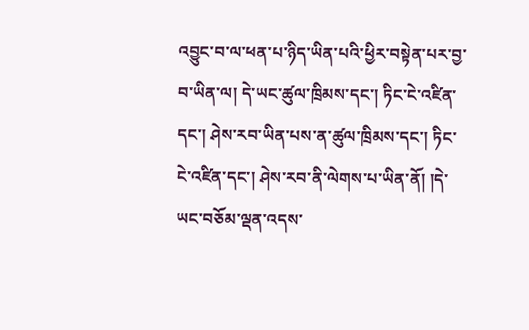འབྱུང་བ་ལ་ཕན་པ་ཉིད་ཡིན་པའི་ཕྱིར་བསྟེན་པར་བྱ་བ་ཡིན་ལ། དེ་ཡང་ཚུལ་ཁྲིམས་དང་། ཏིང་ངེ་འཛིན་དང་། ཤེས་རབ་ཡིན་པས་ན་ཚུལ་ཁྲིམས་དང་། ཏིང་ངེ་འཛིན་དང་། ཤེས་རབ་ནི་ལེགས་པ་ཡིན་ནོ། །དེ་ཡང་བཅོམ་ལྡན་འདས་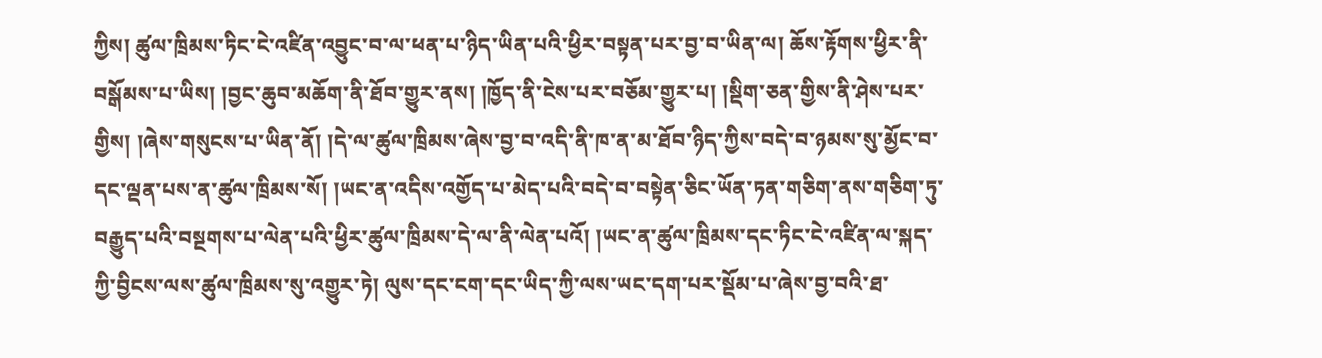ཀྱིས། ཚུལ་ཁྲིམས་ཏིང་ངེ་འཛིན་འབྱུང་བ་ལ་ཕན་པ་ཉིད་ཡིན་པའི་ཕྱིར་བསྟན་པར་བྱ་བ་ཡིན་ལ། ཆོས་རྟོགས་ཕྱིར་ནི་བསྒོམས་པ་ཡིས། །བྱང་ཆུབ་མཆོག་ནི་ཐོབ་གྱུར་ནས། །ཁྱོད་ནི་ངེས་པར་བཅོམ་གྱུར་པ། །སྡིག་ཅན་གྱིས་ནི་ཤེས་པར་གྱིས། །ཞེས་གསུངས་པ་ཡིན་ནོ། །དེ་ལ་ཚུལ་ཁྲིམས་ཞེས་བྱ་བ་འདི་ནི་ཁ་ན་མ་ཐོབ་ཉིད་ཀྱིས་བདེ་བ་ཉམས་སུ་མྱོང་བ་དང་ལྡན་པས་ན་ཚུལ་ཁྲིམས་སོ། །ཡང་ན་འདིས་འགྱོད་པ་མེད་པའི་བདེ་བ་བསྟེན་ཅིང་ཡོན་ཏན་གཅིག་ནས་གཅིག་ཏུ་བརྒྱུད་པའི་བསྔགས་པ་ལེན་པའི་ཕྱིར་ཚུལ་ཁྲིམས་དེ་ལ་ནི་ལེན་པའོ། །ཡང་ན་ཚུལ་ཁྲིམས་དང་ཏིང་ངེ་འཛིན་ལ་སྐད་ཀྱི་བྱིངས་ལས་ཚུལ་ཁྲིམས་སུ་འགྱུར་ཏེ། ལུས་དང་ངག་དང་ཡིད་ཀྱི་ལས་ཡང་དག་པར་སྡོམ་པ་ཞེས་བྱ་བའི་ཐ་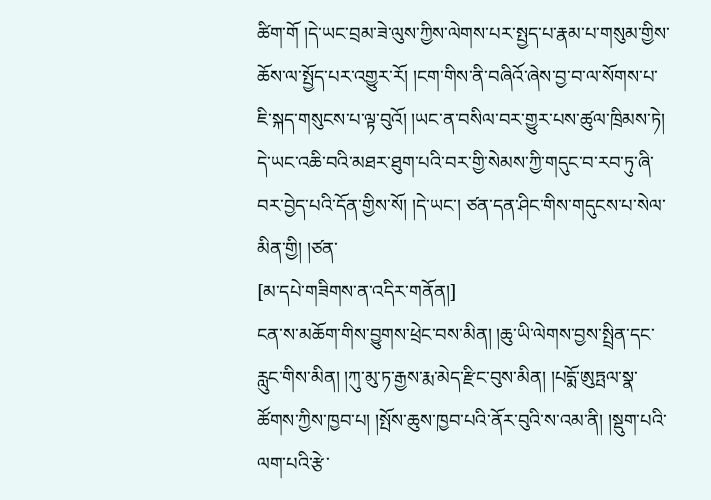ཚིག་གོ །དེ་ཡང་བྲམ་ཟེ་ལུས་ཀྱིས་ལེགས་པར་སྤྱད་པ་རྣམ་པ་གསུམ་གྱིས་ཆོས་ལ་སྤྱོད་པར་འགྱུར་རོ། །ངག་གིས་ནི་བཞིའོ་ཞེས་བྱ་བ་ལ་སོགས་པ་ཇི་སྐད་གསུངས་པ་ལྟ་བུའོ། །ཡང་ན་བསིལ་བར་གྱུར་པས་ཚུལ་ཁྲིམས་ཏེ། དེ་ཡང་འཆི་བའི་མཐར་ཐུག་པའི་བར་གྱི་སེམས་ཀྱི་གདུང་བ་རབ་ཏུ་ཞི་བར་བྱེད་པའི་དོན་གྱིས་སོ། །དེ་ཡང་། ཙན་དན་ཤིང་གིས་གདུངས་པ་སེལ་མིན་གྱི། །ཙན་
[མ་དཔེ་གཟིགས་ན་འདིར་གནོན།]
ངན་ས་མཆོག་གིས་བྱུགས་ཕྲེང་བས་མིན། །ཆུ་ཡི་ལེགས་བྱས་སྤྲིན་དང་རླུང་གིས་མིན། །ཀུ་མུ་ཏ་རྒྱས་རྨ་མེད་རྫིང་བུས་མིན། །པདྨོ་ཨུཏྤལ་སྣ་ཚོགས་ཀྱིས་ཁྱབ་པ། །སྤོས་ཆུས་ཁྱབ་པའི་ནོར་བུའི་ས་འམ་ནི། །སྡུག་པའི་ལག་པའི་རྩེ་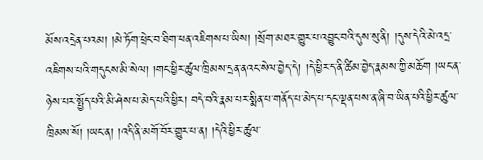མོས་འདྲེན་པའམ། །མེ་ཏོག་ཕྲེང་བ་ཐིག་ཕན་འཇིགས་པ་ཡིས། །སྲོག་མཐར་གྱུར་པ་འབྱུང་བའི་དུས་སུ་ནི། །དུས་དེའི་མེ་འདྲ་འཇིགས་པའི་གདུངས་མི་སེལ། །གང་ཕྱིར་ཚུལ་ཁྲིམས་དྲན་ནའང་སེལ་བྱེད་དེ། །དེ་ཕྱིར་ད་ནི་ཚིམ་བྱེད་རྣམས་ཀྱི་མཆོག །ཡང་ན་ཉེས་པར་སྤྱོད་པའི་མི་ཤེས་པ་མེད་པའི་ཕྱིར། བདེ་བའི་རྣམ་པར་སྨིན་པ་གནོད་པ་མེད་པ་དང་ལྡན་པས་ན་ཞི་བ་ཡིན་པའི་ཕྱིར་ཚུལ་ཁྲིམས་སོ། །ཡང་ན། །འདི་ནི་མགོ་བོར་གྱུར་པ་ན། །དེའི་ཕྱིར་ཚུལ་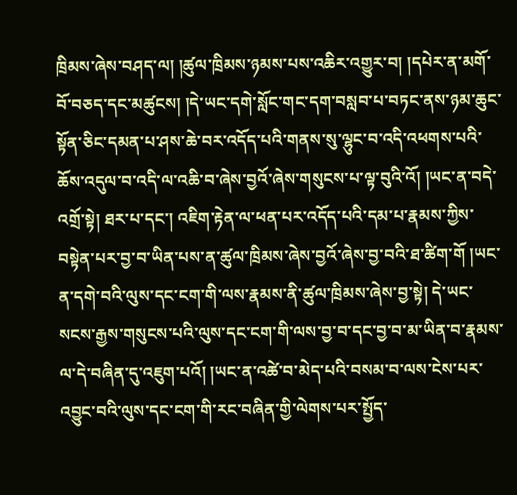ཁྲིམས་ཞེས་བཤད་ལ། །ཚུལ་ཁྲིམས་ཉམས་པས་འཆིར་འགྱུར་བ། །དཔེར་ན་མགོ་བོ་བཅད་དང་མཚུངས། །དེ་ཡང་དགེ་སློང་གང་དག་བསླབ་པ་བཏང་ནས་ཉམ་ཆུང་སྟོན་ཅིང་དམན་པ་ཤས་ཆེ་བར་འདོད་པའི་གནས་སུ་ལྷུང་བ་འདི་འཕགས་པའི་ཆོས་འདུལ་བ་འདི་ལ་འཆི་བ་ཞེས་བྱའོ་ཞེས་གསུངས་པ་ལྟ་བུའི་འོ། །ཡང་ན་བདེ་འགྲོ་སྟེ། ཐར་པ་དང་། འཇིག་རྟེན་ལ་ཕན་པར་འདོད་པའི་དམ་པ་རྣམས་ཀྱིས་བསྟེན་པར་བྱ་བ་ཡིན་པས་ན་ཚུལ་ཁྲིམས་ཞེས་བྱའོ་ཞེས་བྱ་བའི་ཐ་ཚིག་གོ །ཡང་ན་དགེ་བའི་ལུས་དང་ངག་གི་ལས་རྣམས་ནི་ཚུལ་ཁྲིམས་ཞེས་བྱ་སྟེ། དེ་ཡང་སངས་རྒྱས་གསུངས་པའི་ལུས་དང་ངག་གི་ལས་བྱ་བ་དང་བྱ་བ་མ་ཡིན་བ་རྣམས་ལ་དེ་བཞིན་དུ་འཇུག་པའོ། །ཡང་ན་འཚེ་བ་མེད་པའི་བསམ་བ་ལས་ངེས་པར་འབྱུང་བའི་ལུས་དང་ངག་གི་རང་བཞིན་གྱི་ལེགས་པར་སྤྱོད་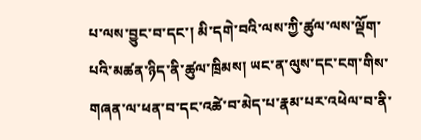པ་ལས་བྱུང་བ་དང་། མི་དགེ་བའི་ལས་ཀྱི་ཚུལ་ལས་ལྡོག་པའི་མཚན་ཉིད་ནི་ཚུལ་ཁྲིམས། ཡང་ན་ལུས་དང་ངག་གིས་གཞན་ལ་ཕན་བ་དང་འཚེ་བ་མེད་པ་རྣམ་པར་འཕེལ་བ་ནི་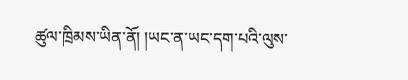ཚུལ་ཁྲིམས་ཡིན་ནོ། །ཡང་ན་ཡང་དག་པའི་ལུས་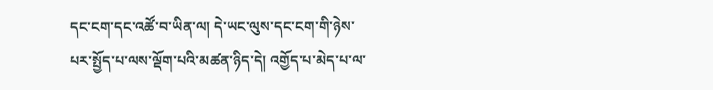དང་ངག་དང་འཚོ་བ་ཡིན་ལ། དེ་ཡང་ལུས་དང་ངག་གི་ཉེས་པར་སྤྱོད་པ་ལས་ལྡོག་པའི་མཚན་ཉིད་དེ། འགྱོད་པ་མེད་པ་ལ་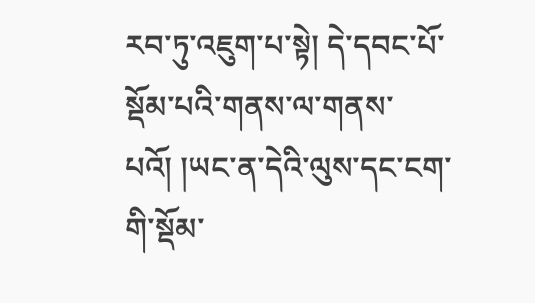རབ་ཏུ་འཇུག་པ་སྟེ། དེ་དབང་པོ་སྡོམ་པའི་གནས་ལ་གནས་པའོ། །ཡང་ན་དེའི་ལུས་དང་ངག་གི་སྡོམ་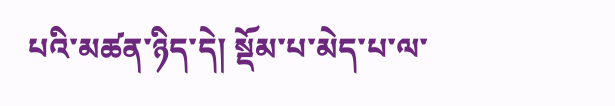པའི་མཚན་ཉིད་དེ། སྡོམ་པ་མེད་པ་ལ་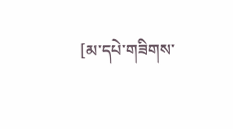[མ་དཔེ་གཟིགས་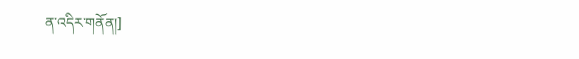ན་འདིར་གནོན།]